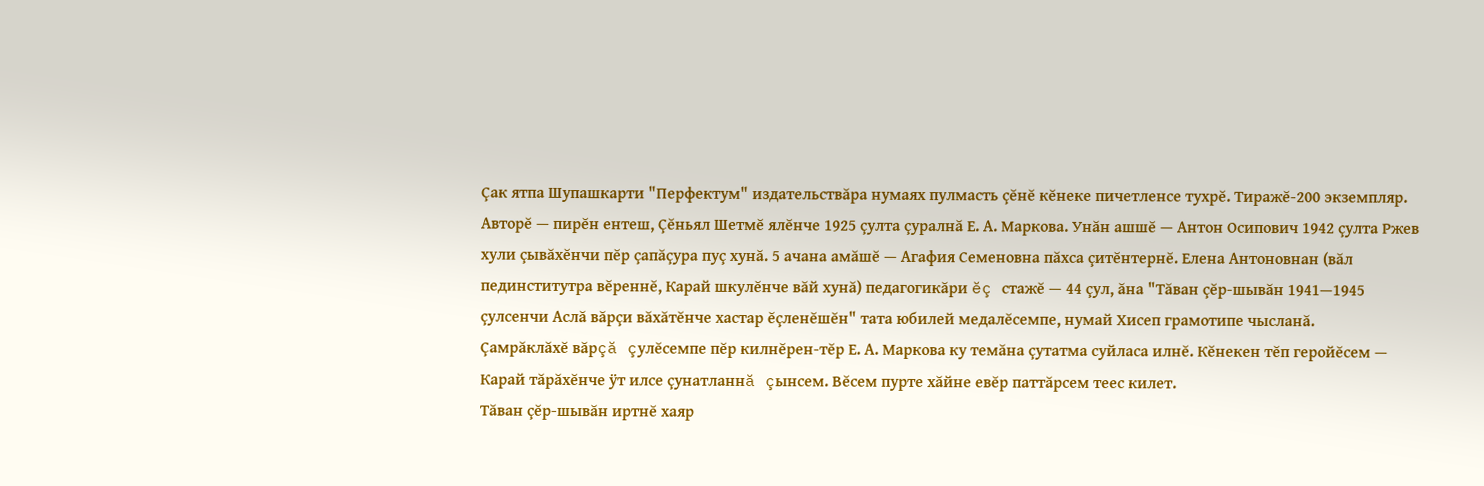Çак ятпа Шупашкарти "Перфектум" издательствăра нумаях пулмасть çĕнĕ кĕнеке пичетленсе тухрĕ. Тиражĕ-200 экземпляр. Авторĕ — пирĕн ентеш, Çĕньял Шетмĕ ялĕнче 1925 çулта çуралнă Е. А. Маркова. Унăн ашшĕ — Антон Осипович 1942 çулта Ржев хули çывăхĕнчи пĕр çапăçура пуç хунă. 5 ачана амăшĕ — Агафия Семеновна пăхса çитĕнтернĕ. Елена Антоновнан (вăл пединститутра вĕреннĕ, Карай шкулĕнче вăй хунă) педагогикăри ĕç стажĕ — 44 çул, ăна "Тăван çĕр-шывăн 1941—1945 çулсенчи Аслă вăрçи вăхăтĕнче хастар ĕçленĕшĕн" тата юбилей медалĕсемпе, нумай Хисеп грамотипе чысланă.
Çамрăклăхĕ вăрçă çулĕсемпе пĕр килнĕрен-тĕр Е. А. Маркова ку темăна çутатма суйласа илнĕ. Кĕнекен тĕп геройĕсем — Карай тăрăхĕнче ÿт илсе çунатланнă çынсем. Вĕсем пурте хăйне евĕр паттăрсем теес килет.
Тăван çĕр-шывăн иртнĕ хаяр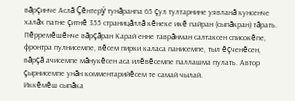вăрçинче Аслă Çĕнтерÿ тунăранпа 65 çул тултарнине уявланă кунсенче халăх патне çитнĕ 355 страницăллă кĕнеке икĕ пайран (сыпăкран) тăрать. Пĕрремĕшĕнче вăрçăран Карай енне таврăнман салтаксен списокĕпе, фронтра пулнисемпе, вĕсем пирки каласа панисемпе, тыл ĕçченĕсен, вăрçă ачисемпе мăнукĕсен аса илĕвĕсемпе паллашма пулать. Автор çырнисемпе унăн комментарийĕсем те самай чылай.
Иккĕмĕш сыпăка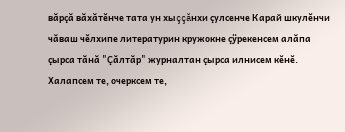вăрçă вăхăтĕнче тата ун хыççăнхи çулсенче Карай шкулĕнчи чăваш чĕлхипе литературин кружокне çÿрекенсем алăпа çырса тăнă "Çăлтăр" журналтан çырса илнисем кĕнĕ. Халапсем те, очерксем те,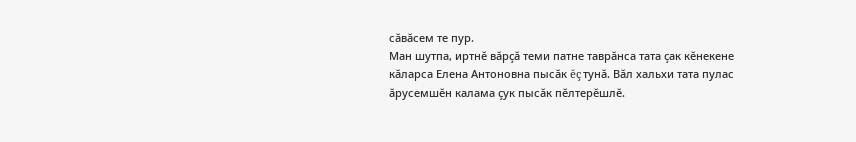сăвăсем те пур.
Ман шутпа, иртнĕ вăрçă теми патне таврăнса тата çак кĕнекене кăларса Елена Антоновна пысăк ĕç тунă. Вăл хальхи тата пулас ăрусемшĕн калама çук пысăк пĕлтерĕшлĕ.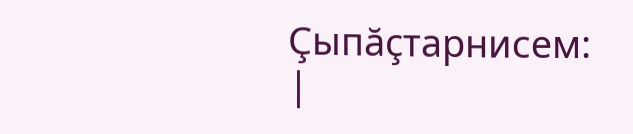Çыпăçтарнисем: |